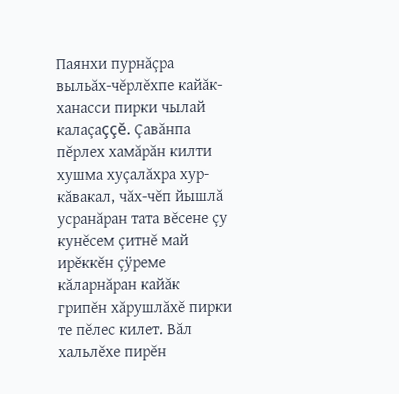Паянхи пурнăçра выльăх-чĕрлĕхпе кайăк-ханасси пирки чылай калаçаççĕ. Çавăнпа пĕрлех хамăрăн килти хушма хуçалăхра хур-кăвакал, чăх-чĕп йышлă усранăран тата вĕсене çу кунĕсем çитнĕ май ирĕккĕн çÿреме кăларнăран кайăк грипĕн хăрушлăхĕ пирки те пĕлес килет. Вăл хальлĕхе пирĕн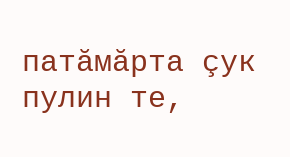патăмăрта çук пулин те,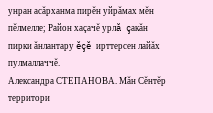унран асăрханма пирĕн уйрăмах мĕн пĕлмелле; Район хаçачĕ урлă çакăн пирки ăнлантару ĕçĕ ирттерсен лайăх пулмаллаччĕ.
Александра СТЕПАНОВА. Мăн Сĕнтĕр территори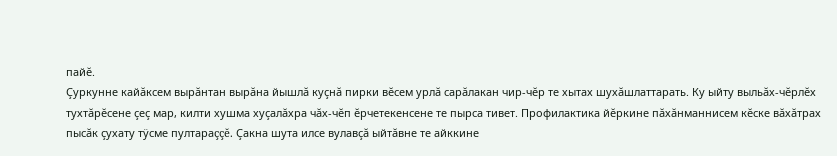пайĕ.
Çуркунне кайăксем вырăнтан вырăна йышлă куçнă пирки вĕсем урлă сарăлакан чир-чĕр те хытах шухăшлаттарать. Ку ыйту выльăх-чĕрлĕх тухтăрĕсене çеç мар, килти хушма хуçалăхра чăх-чĕп ĕрчетекенсене те пырса тивет. Профилактика йĕркине пăхăнманнисем кĕске вăхăтрах пысăк çухату тÿсме пултараççĕ. Çакна шута илсе вулавçă ыйтăвне те айккине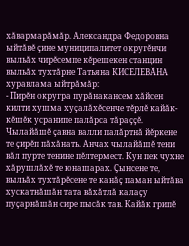хăвармарăмăр. Александра Федоровна ыйтăвĕ çине муниципалитет округĕнчи выльăх чирĕсемпе кĕрешекен станцин выльăх тухтăрне Татьяна КИСЕЛЕВĂНА хуравлама ыйтрăмăр:
- Пирĕн округра пурăнакансем хăйсен килти хушма хуçалăхĕсенче тĕрлĕ кайăк-кĕшĕк усранипе палăрса тăраççĕ. Чылайăшĕ çавна валли палăртнă йĕркене те çирĕп пăхăнать. Анчах чылайăшĕ тени вăл пурте тенине пĕлтермест. Кун пек чухне хăрушлăхĕ те юнашарах. Çынсене те, выльăх тухтăрĕсене те канăç паман ыйтăва хускатнăшăн тата вăхăтлă калаçу пуçарнăшăн сире пысăк тав. Кайăк грипĕ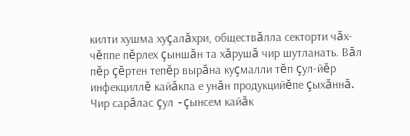килти хушма хуçалăхри, обществăлла секторти чăх-чĕппе пĕрлех çыншăн та хăрушă чир шутланать. Вăл пĕр çĕртен тепĕр вырăна куçмалли тĕп çул-йĕр инфекциллĕ кайăкпа е унăн продукцийĕпе çыхăннă. Чир сарăлас çул -çынсем кайăк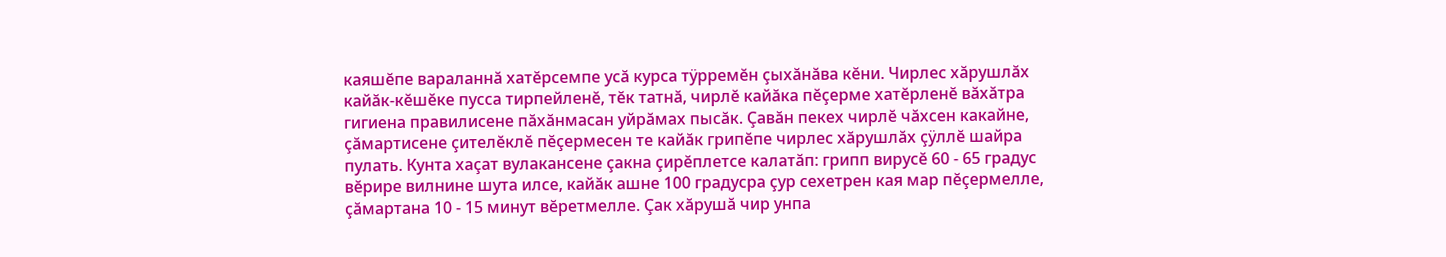каяшĕпе вараланнă хатĕрсемпе усă курса тÿрремĕн çыхăнăва кĕни. Чирлес хăрушлăх кайăк-кĕшĕке пусса тирпейленĕ, тĕк татнă, чирлĕ кайăка пĕçерме хатĕрленĕ вăхăтра гигиена правилисене пăхăнмасан уйрăмах пысăк. Çавăн пекех чирлĕ чăхсен какайне, çăмартисене çителĕклĕ пĕçермесен те кайăк грипĕпе чирлес хăрушлăх çÿллĕ шайра пулать. Кунта хаçат вулакансене çакна çирĕплетсе калатăп: грипп вирусĕ 60 - 65 градус вĕрире вилнине шута илсе, кайăк ашне 100 градусра çур сехетрен кая мар пĕçермелле, çăмартана 10 - 15 минут вĕретмелле. Çак хăрушă чир унпа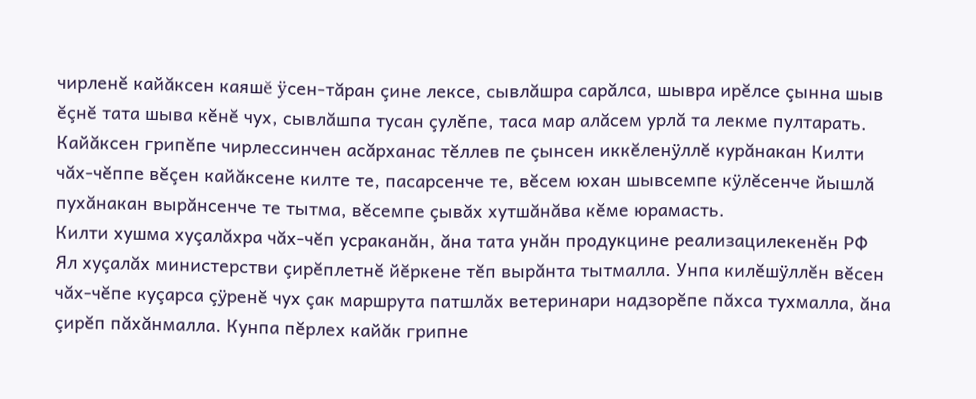чирленĕ кайăксен каяшĕ ÿсен-тăран çине лексе, сывлăшра сарăлса, шывра ирĕлсе çынна шыв ĕçнĕ тата шыва кĕнĕ чух, сывлăшпа тусан çулĕпе, таса мар алăсем урлă та лекме пултарать. Кайăксен грипĕпе чирлессинчен асăрханас тĕллев пе çынсен иккĕленÿллĕ курăнакан Килти чăх-чĕппе вĕçен кайăксене килте те, пасарсенче те, вĕсем юхан шывсемпе кÿлĕсенче йышлă пухăнакан вырăнсенче те тытма, вĕсемпе çывăх хутшăнăва кĕме юрамасть.
Килти хушма хуçалăхра чăх-чĕп усраканăн, ăна тата унăн продукцине реализацилекенĕн РФ Ял хуçалăх министерстви çирĕплетнĕ йĕркене тĕп вырăнта тытмалла. Унпа килĕшÿллĕн вĕсен чăх-чĕпе куçарса çÿренĕ чух çак маршрута патшлăх ветеринари надзорĕпе пăхса тухмалла, ăна çирĕп пăхăнмалла. Кунпа пĕрлех кайăк грипне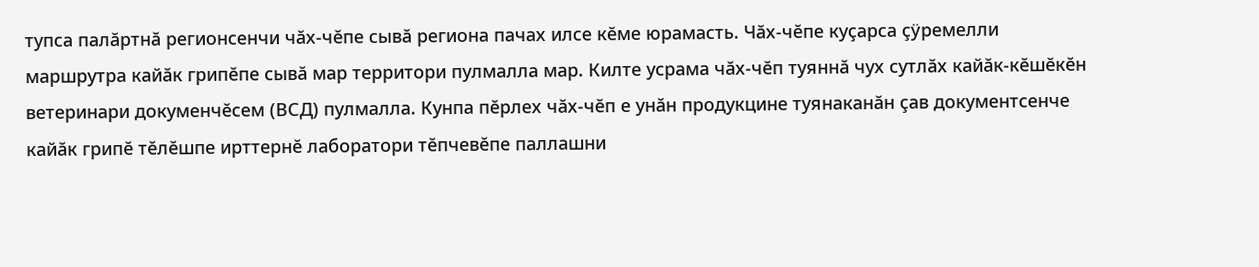тупса палăртнă регионсенчи чăх-чĕпе сывă региона пачах илсе кĕме юрамасть. Чăх-чĕпе куçарса çÿремелли маршрутра кайăк грипĕпе сывă мар территори пулмалла мар. Килте усрама чăх-чĕп туяннă чух сутлăх кайăк-кĕшĕкĕн ветеринари докуменчĕсем (ВСД) пулмалла. Кунпа пĕрлех чăх-чĕп е унăн продукцине туянаканăн çав документсенче кайăк грипĕ тĕлĕшпе ирттернĕ лаборатори тĕпчевĕпе паллашни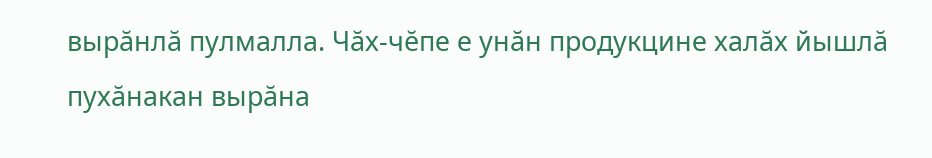вырăнлă пулмалла. Чăх-чĕпе е унăн продукцине халăх йышлă пухăнакан вырăна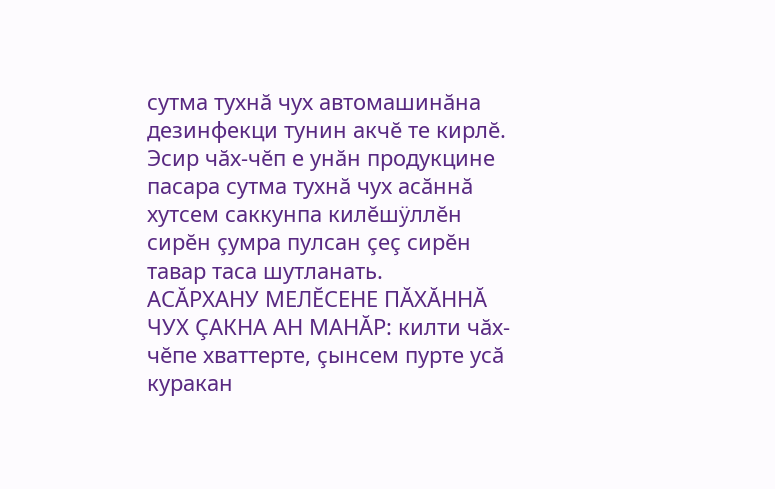сутма тухнă чух автомашинăна дезинфекци тунин акчĕ те кирлĕ. Эсир чăх-чĕп е унăн продукцине пасара сутма тухнă чух асăннă хутсем саккунпа килĕшÿллĕн сирĕн çумра пулсан çеç сирĕн тавар таса шутланать.
АСĂРХАНУ МЕЛĔСЕНЕ ПĂХĂННĂ ЧУХ ÇАКНА АН МАНĂР: килти чăх-чĕпе хваттерте, çынсем пурте усă куракан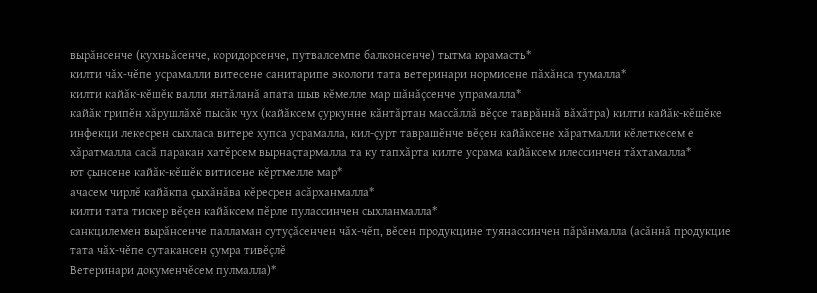вырăнсенче (кухньăсенче, коридорсенче, путвалсемпе балконсенче) тытма юрамасть*
килти чăх-чĕпе усрамалли витесене санитарипе экологи тата ветеринари нормисене пăхăнса тумалла*
килти кайăк-кĕшĕк валли янтăланă апата шыв кĕмелле мар шăнăçсенче упрамалла*
кайăк грипĕн хăрушлăхĕ пысăк чух (кайăксем çуркунне кăнтăртан массăллă вĕçсе таврăннă вăхăтра) килти кайăк-кĕшĕке инфекци лекесрен сыхласа витере хупса усрамалла, кил-çурт таврашĕнче вĕçен кайăксене хăратмалли кĕлеткесем е хăратмалла сасă паракан хатĕрсем вырнаçтармалла та ку тапхăрта килте усрама кайăксем илессинчен тăхтамалла*
ют çынсене кайăк-кĕшĕк витисене кĕртмелле мар*
ачасем чирлĕ кайăкпа çыхăнăва кĕресрен асăрханмалла*
килти тата тискер вĕçен кайăксем пĕрле пулассинчен сыхланмалла*
санкцилемен вырăнсенче палламан сутуçăсенчен чăх-чĕп, вĕсен продукцине туянассинчен пăрăнмалла (асăннă продукцие тата чăх-чĕпе сутакансен çумра тивĕçлĕ
Ветеринари докуменчĕсем пулмалла)*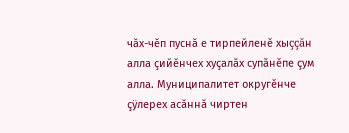чăх-чĕп пуснă е тирпейленĕ хыççăн алла çийĕнчех хуçалăх супăнĕпе çум алла. Муниципалитет округĕнче çÿлерех асăннă чиртен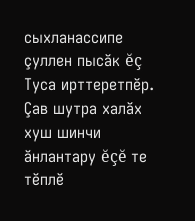сыхланассипе çуллен пысăк ĕç Туса ирттеретпĕр. Çав шутра халăх хуш шинчи ăнлантару ĕçĕ те тĕплĕ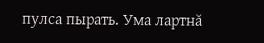пулса пырать. Ума лартнă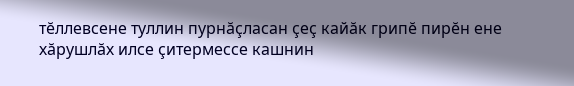тĕллевсене туллин пурнăçласан çеç кайăк грипĕ пирĕн ене хăрушлăх илсе çитермессе кашнин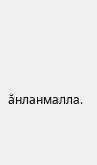ăнланмалла.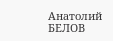Анатолий БЕЛОВ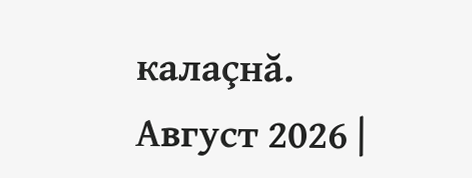калаçнă.
Август 2026 |